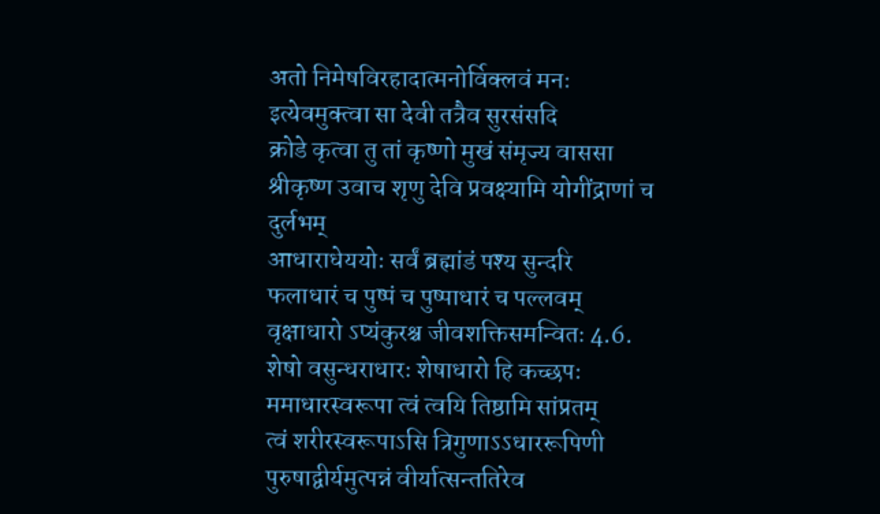अतो निमेषविरहादात्मनोर्विक्लवं मनः
इत्येवमुक्त्वा सा देवी तत्रैव सुरसंसदि
क्रोडे कृत्वा तु तां कृष्णो मुखं संमृज्य वाससा
श्रीकृष्ण उवाच शृणु देवि प्रवक्ष्यामि योगींद्राणां च दुर्लभम्
आधाराधेययोः सर्वं ब्रह्मांडं पश्य सुन्दरि
फलाधारं च पुष्पं च पुष्पाधारं च पल्लवम्
वृक्षाधारो ऽप्यंकुरश्च जीवशक्तिसमन्वितः 4.6.
शेषो वसुन्धराधारः शेषाधारो हि कच्छपः
ममाधारस्वरूपा त्वं त्वयि तिष्ठामि सांप्रतम्
त्वं शरीरस्वरूपाऽसि त्रिगुणाऽऽधाररूपिणी
पुरुषाद्वीर्यमुत्पन्नं वीर्यात्सन्ततिरेव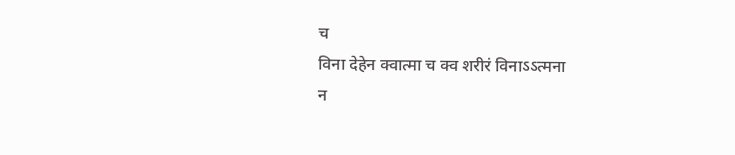च
विना देहेन क्वात्मा च क्व शरीरं विनाऽऽत्मना
न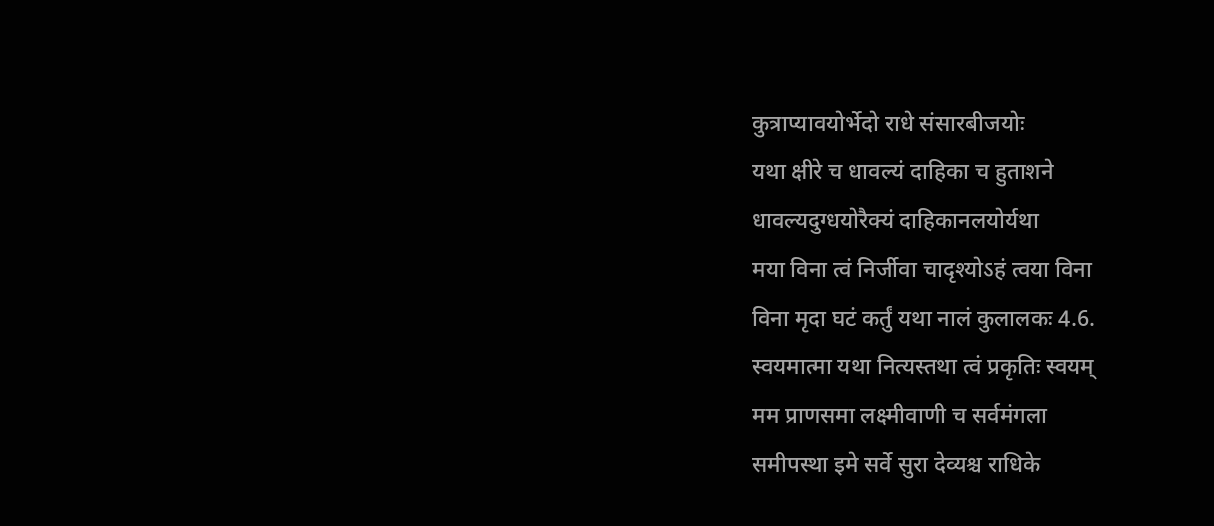कुत्राप्यावयोर्भेदो राधे संसारबीजयोः
यथा क्षीरे च धावल्यं दाहिका च हुताशने
धावल्यदुग्धयोरैक्यं दाहिकानलयोर्यथा
मया विना त्वं निर्जीवा चादृश्योऽहं त्वया विना
विना मृदा घटं कर्तुं यथा नालं कुलालकः 4.6.
स्वयमात्मा यथा नित्यस्तथा त्वं प्रकृतिः स्वयम्
मम प्राणसमा लक्ष्मीवाणी च सर्वमंगला
समीपस्था इमे सर्वे सुरा देव्यश्च राधिके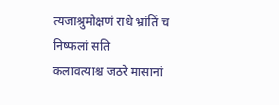त्यजाश्रुमोक्षणं राधे भ्रांतिं च निष्फलां सति
कलावत्याश्च जठरे मासानां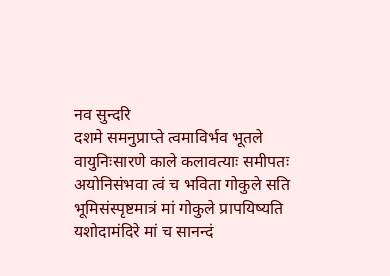नव सुन्दरि
दशमे समनुप्राप्ते त्वमाविर्भव भूतले
वायुनिःसारणे काले कलावत्याः समीपतः
अयोनिसंभवा त्वं च भविता गोकुले सति
भूमिसंस्पृष्टमात्रं मां गोकुले प्रापयिष्यति
यशोदामंदिरे मां च सानन्दं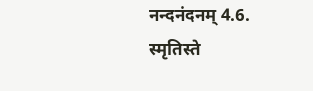नन्दनंदनम् 4.6.
स्मृतिस्ते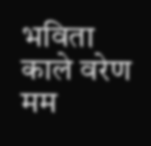भविता काले वरेण मम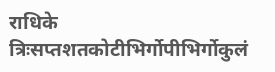राधिके
त्रिःसप्तशतकोटीभिर्गोपीभिर्गोकुलं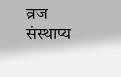व्रज
संस्थाप्य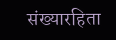संख्यारहिता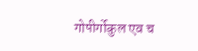गोपीर्गोकुल एव च